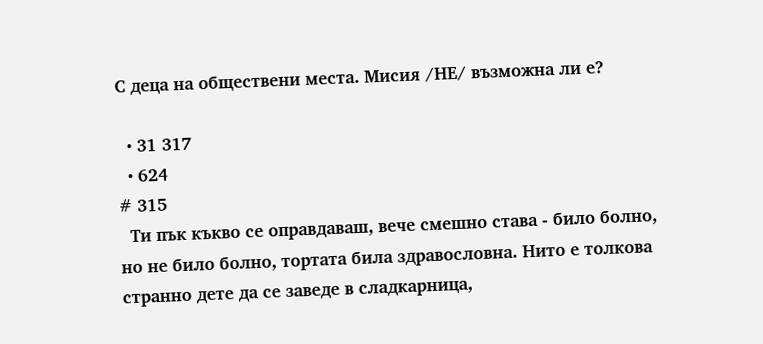С деца на обществени места. Мисия /НЕ/ възможна ли е?

  • 31 317
  • 624
# 315
  Ти пък къкво се оправдаваш, вече смешно става - било болно, но не било болно, тортата била здравословна. Нито е толкова странно дете да се заведе в сладкарница,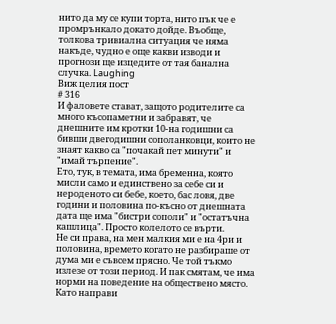нито да му се купи торта, нито пък че е промрънкало докато дойде. Въобще, толкова тривиална ситуация че няма накъде, чудно е още какви изводи и прогнози ще изцедите от тая банална случка. Laughing
Виж целия пост
# 316
И фаловете стават, защото родителите са много късопаметни и забравят, че днешните им кротки 10-на годишни са бивши двегодишни сополанковци, които не знаят какво са "почакай пет минути" и "имай търпение".
Ето, тук, в темата, има бременна, която мисли само и единствено за себе си и нероденото си бебе, което, бас ловя, две  години и половина по-късно от днешната дата ще има "бистри сополи" и "остатъчна кашлица". Просто колелото се върти.
Не си права, на мен малкия ми е на 4ри и половина, времето когато не разбираше от дума ми е съвсем прясно. Че той тъкмо излезе от този период. И пак смятам, че има норми на поведение на обществено място. Като направи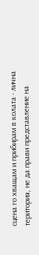сцена го хващам и прибирам в колата - лична територия, не да прави представление на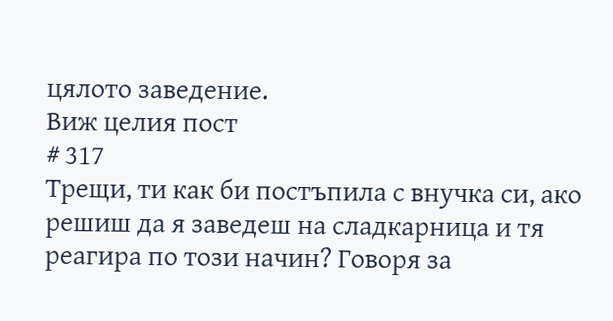цялото заведение.
Виж целия пост
# 317
Трещи, ти как би постъпила с внучка си, ако решиш да я заведеш на сладкарница и тя реагира по този начин? Говоря за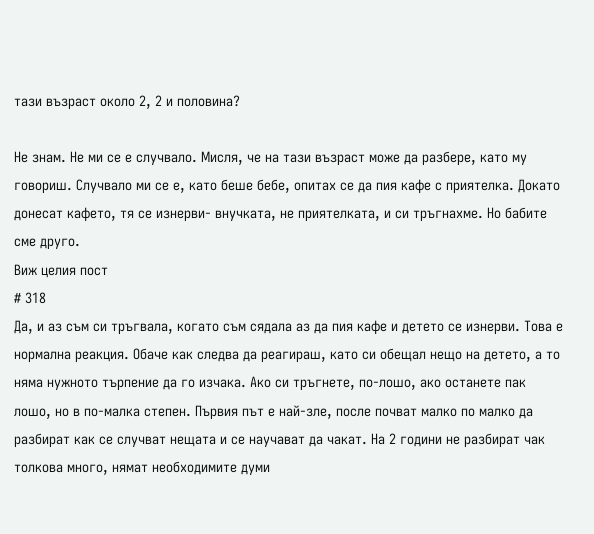тази възраст около 2, 2 и половина?

Не знам. Не ми се е случвало. Мисля, че на тази възраст може да разбере, като му говориш. Случвало ми се е, като беше бебе, опитах се да пия кафе с приятелка. Докато донесат кафето, тя се изнерви- внучката, не приятелката, и си тръгнахме. Но бабите сме друго.
Виж целия пост
# 318
Да, и аз съм си тръгвала, когато съм сядала аз да пия кафе и детето се изнерви. Това е нормална реакция. Обаче как следва да реагираш, като си обещал нещо на детето, а то няма нужното търпение да го изчака. Ако си тръгнете, по-лошо, ако останете пак лошо, но в по-малка степен. Първия път е най-зле, после почват малко по малко да разбират как се случват нещата и се научават да чакат. На 2 години не разбират чак толкова много, нямат необходимите думи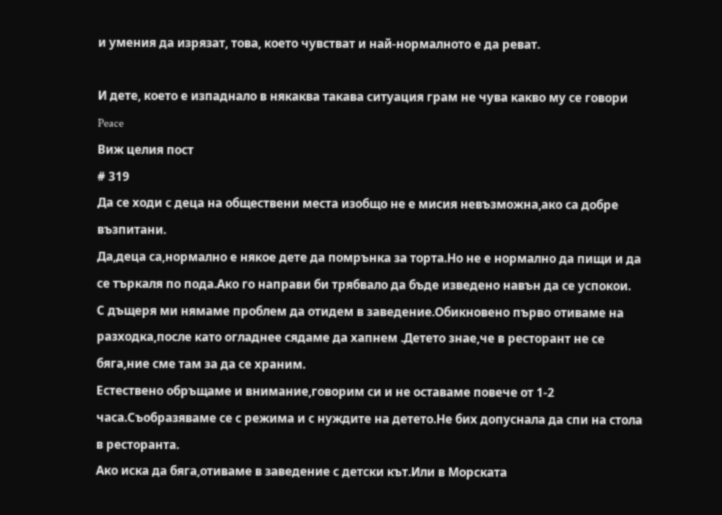и умения да изрязат, това, което чувстват и най-нормалното е да реват.

И дете, което е изпаднало в някаква такава ситуация грам не чува какво му се говори  Peace
Виж целия пост
# 319
Да се ходи с деца на обществени места изобщо не е мисия невъзможна,ако са добре възпитани.
Да,деца са,нормално е някое дете да помрънка за торта.Но не е нормално да пищи и да се търкаля по пода.Ако го направи би трябвало да бъде изведено навън да се успокои.
С дъщеря ми нямаме проблем да отидем в заведение.Обикновено първо отиваме на разходка,после като огладнее сядаме да хапнем .Детето знае,че в ресторант не се бяга,ние сме там за да се храним.
Естествено обръщаме и внимание,говорим си и не оставаме повече от 1-2 часа.Съобразяваме се с режима и с нуждите на детето.Не бих допуснала да спи на стола в ресторанта.
Ако иска да бяга,отиваме в заведение с детски кът.Или в Морската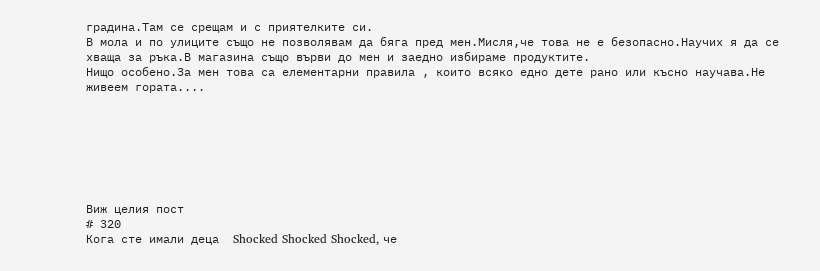градина.Там се срещам и с приятелките си.
В мола и по улиците също не позволявам да бяга пред мен.Мисля,че това не е безопасно.Научих я да се хваща за ръка.В магазина също върви до мен и заедно избираме продуктите.
Нищо особено.За мен това са елементарни правила , които всяко едно дете рано или късно научава.Не живеем гората....







Виж целия пост
# 320
Кога сте имали деца  Shocked Shocked Shocked, че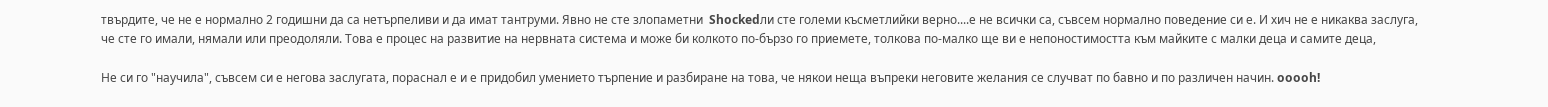твърдите, че не е нормално 2 годишни да са нетърпеливи и да имат тантруми. Явно не сте злопаметни  Shockedли сте големи късметлийки верно....е не всички са, съвсем нормално поведение си е. И хич не е никаква заслуга, че сте го имали, нямали или преодоляли. Това е процес на развитие на нервната система и може би колкото по-бързо го приемете, толкова по-малко ще ви е непоностимостта към майките с малки деца и самите деца,

Не си го "научила", съвсем си е негова заслугата, пораснал е и е придобил умението търпение и разбиране на това, че някои неща въпреки неговите желания се случват по бавно и по различен начин. ooooh!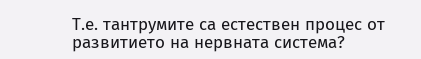Т.е. тантрумите са естествен процес от развитието на нервната система?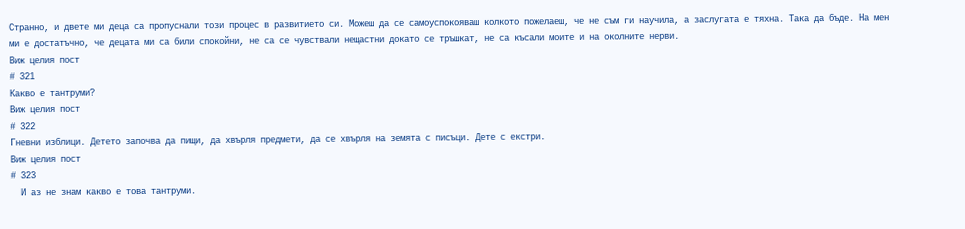Странно, и двете ми деца са пропуснали този процес в развитието си. Можеш да се самоуспокояваш колкото пожелаеш, че не съм ги научила, а заслугата е тяхна. Така да бъде. На мен ми е достатъчно, че децата ми са били спокойни, не са се чувствали нещастни докато се тръшкат, не са късали моите и на околните нерви.
Виж целия пост
# 321
Какво е тантруми?
Виж целия пост
# 322
Гневни изблици. Детето започва да пищи, да хвърля предмети, да се хвърля на земята с писъци. Дете с екстри.
Виж целия пост
# 323
  И аз не знам какво е това тантруми.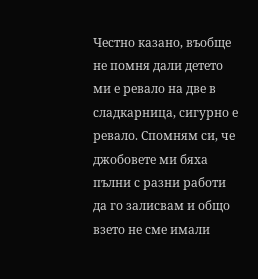Честно казано, въобще не помня дали детето ми е ревало на две в сладкарница, сигурно е ревало. Спомням си, че джобовете ми бяха пълни с разни работи да го залисвам и общо взето не сме имали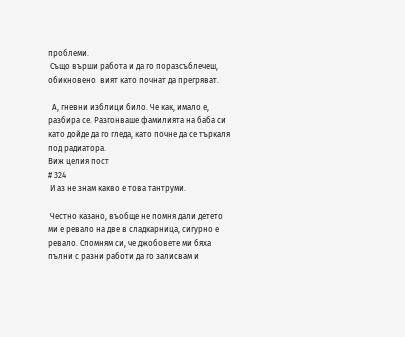проблеми.
 Също върши работа и да го поразсъблечеш, обикновено  вият като почнат да прегряват.

  А, гневни изблици било. Че как, имало е, разбира се. Разгонваше фамилията на баба си като дойде да го гледа, като почне да се търкаля под радиатора.
Виж целия пост
# 324
 И аз не знам какво е това тантруми.

 Честно казано, въобще не помня дали детето ми е ревало на две в сладкарница, сигурно е ревало. Спомням си, че джобовете ми бяха пълни с разни работи да го залисвам и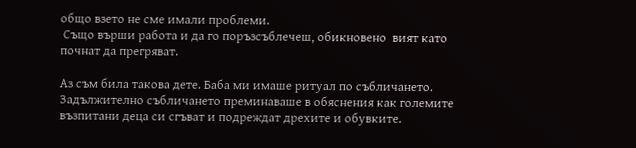общо взето не сме имали проблеми.
 Също върши работа и да го поръзсъблечеш, обикновено  вият като почнат да прегряват.

Аз съм била такова дете. Баба ми имаше ритуал по събличането. Задължително събличането преминаваше в обяснения как големите възпитани деца си сгъват и подреждат дрехите и обувките.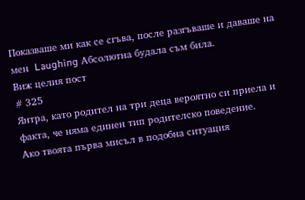Показваше ми как се сгъва, после разгъваше и даваше на мен  Laughing Абсолютна будала съм била.
Виж целия пост
# 325
Янтра, като родител на три деца вероятно си приела и факта, че няма единен тип родителско поведение.
Ако твоята първа мисъл в подобна ситуация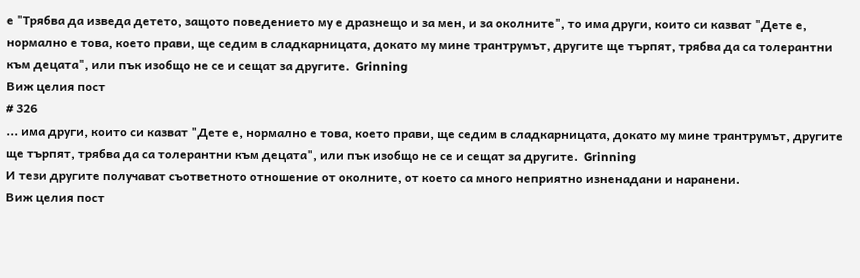е "Трябва да изведа детето, защото поведението му е дразнещо и за мен, и за околните", то има други, които си казват "Дете е, нормално е това, което прави, ще седим в сладкарницата, докато му мине трантрумът, другите ще търпят, трябва да са толерантни към децата", или пък изобщо не се и сещат за другите.  Grinning
Виж целия пост
# 326
... има други, които си казват "Дете е, нормално е това, което прави, ще седим в сладкарницата, докато му мине трантрумът, другите ще търпят, трябва да са толерантни към децата", или пък изобщо не се и сещат за другите.  Grinning
И тези другите получават съответното отношение от околните, от което са много неприятно изненадани и наранени.
Виж целия пост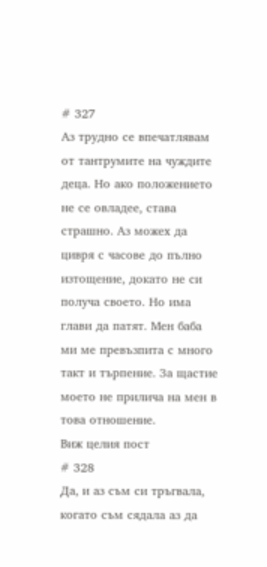# 327
Аз трудно се впечатлявам от тантрумите на чуждите деца. Но ако положението не се овладее, става страшно. Аз можех да цивря с часове до пълно изтощение, докато не си получа своето. Но има глави да патят. Мен баба ми ме превъзпита с много такт и търпение. За щастие моето не прилича на мен в това отношение.
Виж целия пост
# 328
Да, и аз съм си тръгвала, когато съм сядала аз да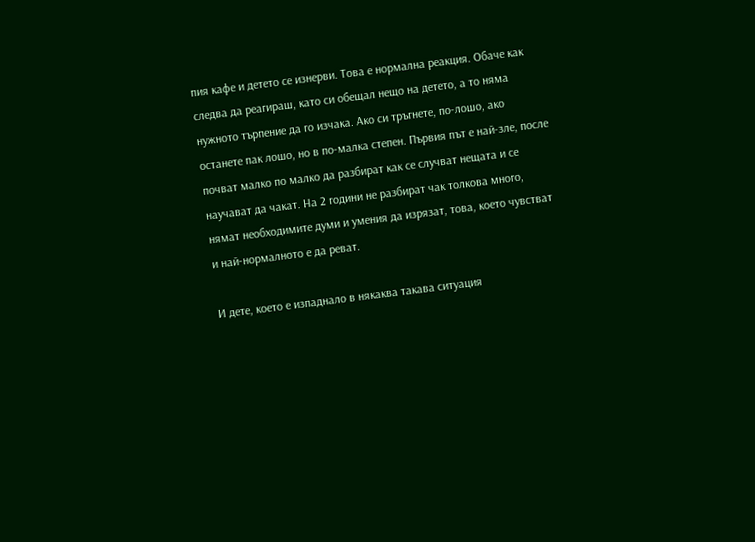пия кафе и детето се изнерви. Това е нормална реакция. Обаче как следва да реагираш, като си обещал нещо на детето, а то няма нужното търпение да го изчака. Ако си тръгнете, по-лошо, ако останете пак лошо, но в по-малка степен. Първия път е най-зле, после почват малко по малко да разбират как се случват нещата и се научават да чакат. На 2 години не разбират чак толкова много, нямат необходимите думи и умения да изрязат, това, което чувстват и най-нормалното е да реват.

И дете, което е изпаднало в някаква такава ситуация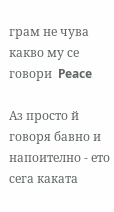грам не чува какво му се говори  Peace

Аз просто й говоря бавно и напоително - ето сега каката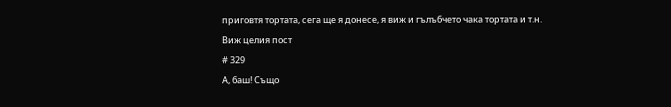приговтя тортата, сега ще я донесе, я виж и гълъбчето чака тортата и т.н.
Виж целия пост
# 329
А, баш! Също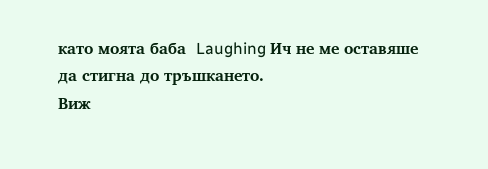като моята баба  Laughing Ич не ме оставяше да стигна до тръшкането.
Виж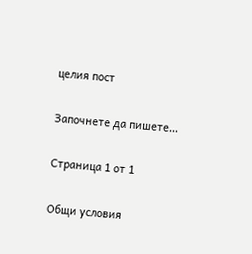целия пост

Започнете да пишете...

Страница 1 от 1

Общи условия